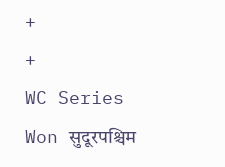+
+
WC Series
Won सुदूरपश्चिम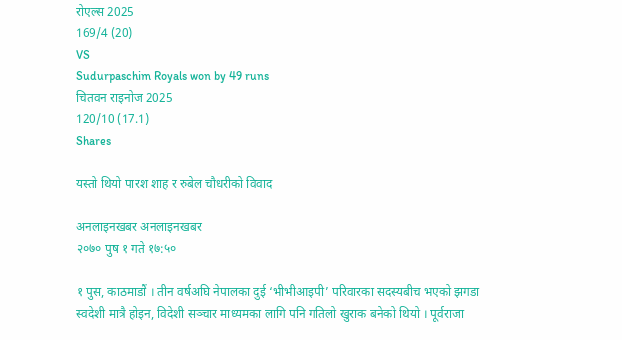रोएल्स 2025
169/4 (20)
VS
Sudurpaschim Royals won by 49 runs
चितवन राइनोज 2025
120/10 (17.1)
Shares

यस्तो थियो पारश शाह र रुबेल चौधरीको विवाद

अनलाइनखबर अनलाइनखबर
२०७० पुष १ गते १७:५०

१ पुस, काठमाडौं । तीन वर्षअघि नेपालका दुई ‘भीभीआइपी’ परिवारका सदस्यबीच भएको झगडा स्वदेशी मात्रै होइन, विदेशी सञ्चार माध्यमका लागि पनि गतिलो खुराक बनेको थियो । पूर्वराजा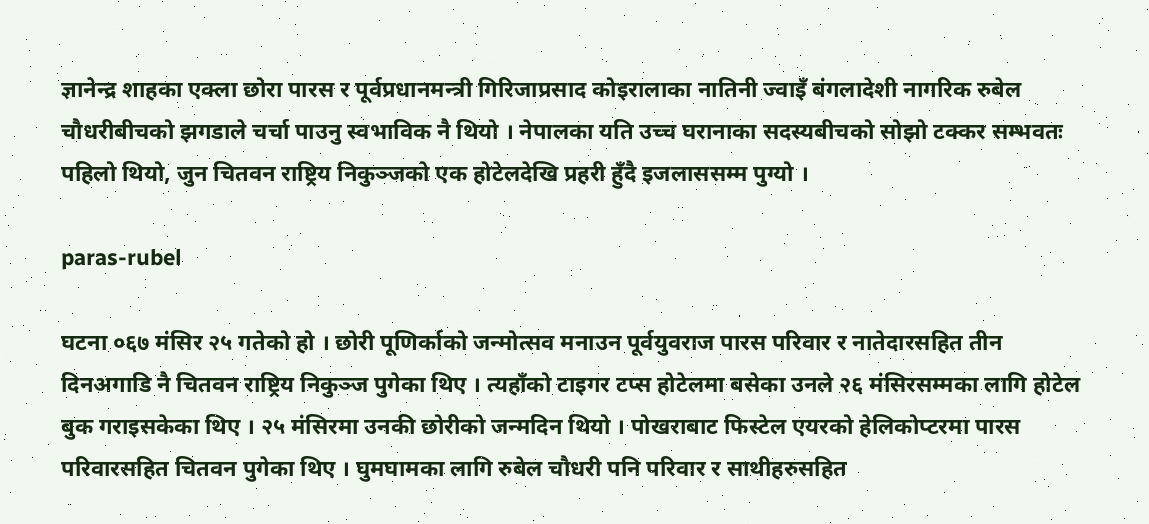ज्ञानेन्द्र शाहका एक्ला छोरा पारस र पूर्वप्रधानमन्त्री गिरिजाप्रसाद कोइरालाका नातिनी ज्वाइँ बंगलादेशी नागरिक रुबेल चौधरीबीचको झगडाले चर्चा पाउनु स्वभाविक नै थियो । नेपालका यति उच्च घरानाका सदस्यबीचको सोझो टक्कर सम्भवतः पहिलो थियो, जुन चितवन राष्ट्रिय निकुञ्जको एक होटेलदेखि प्रहरी हुँदै इजलाससम्म पुग्यो ।

paras-rubel

घटना ०६७ मंसिर २५ गतेको हो । छोरी पूणिर्काको जन्मोत्सव मनाउन पूर्वयुवराज पारस परिवार र नातेदारसहित तीन दिनअगाडि नै चितवन राष्ट्रिय निकुञ्ज पुगेका थिए । त्यहाँको टाइगर टप्स होटेलमा बसेका उनले २६ मंसिरसम्मका लागि होटेल बुक गराइसकेका थिए । २५ मंसिरमा उनकी छोरीको जन्मदिन थियो । पोखराबाट फिस्टेल एयरको हेलिकोप्टरमा पारस परिवारसहित चितवन पुगेका थिए । घुमघामका लागि रुबेल चौधरी पनि परिवार र साथीहरुसहित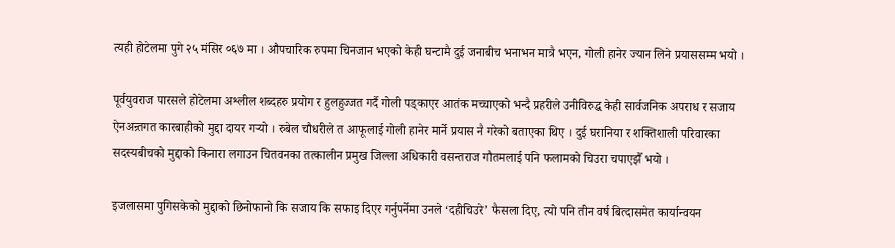त्यही होटेलमा पुगे २५ मंसिर ०६७ मा । औपचारिक रुपमा चिनजान भएको केही घन्टामै दुई जनाबीच भनाभन मात्रै भएन, गोली हानेर ज्यान लिने प्रयाससम्म भयो ।

पूर्वयुवराज पारसले होटेलमा अश्लील शब्दहरु प्रयोग र हुलहुज्जत गर्दै गोली पड्काएर आतंक मच्चाएको भन्दै प्रहरीले उनीविरुद्ध केही सार्वजनिक अपराध र सजाय ऐनअन्र्तगत कारबाहीको मुद्दा दायर गर्‍यो । रुबेल चौधरीले त आफूलाई गोली हानेर मार्ने प्रयास नै गरेको बताएका थिए । दुई घरानिया र शक्तिशाली परिवारका सदस्यबीचको मुद्दाको किनारा लगाउन चितवनका तत्कालीन प्रमुख जिल्ला अधिकारी वसन्तराज गौतमलाई पनि फलामको चिउरा चपाएझैँ भयो ।

इजलासमा पुगिसकेको मुद्दाको छिनोफानो कि सजाय कि सफाइ दिएर गर्नुपर्नेमा उनले ‘दहीचिउरे’ फैसला दिए, त्यो पनि तीन वर्ष बित्दासमेत कार्यान्वयन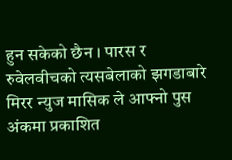हुन सकेको छैन । पारस र रुवेलवीचको त्यसबेलाको झगडाबारे मिरर न्युज मासिक ले आफ्नो पुस अंकमा प्रकाशित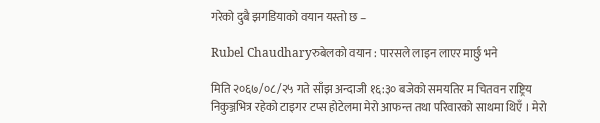गरेको दुबै झगडियाको वयान यस्तो छ –

Rubel Chaudharyरुबेलको वयान : पारसले लाइन लाएर मार्छु भने

मिति २०६७/०८/२५ गते साँझ अन्दाजी १६:३० बजेको समयतिर म चितवन राष्ट्रिय निकुञ्जभित्र रहेको टाइगर टप्स होटेलमा मेरो आफन्त तथा परिवारको साथमा थिएँ । मेरो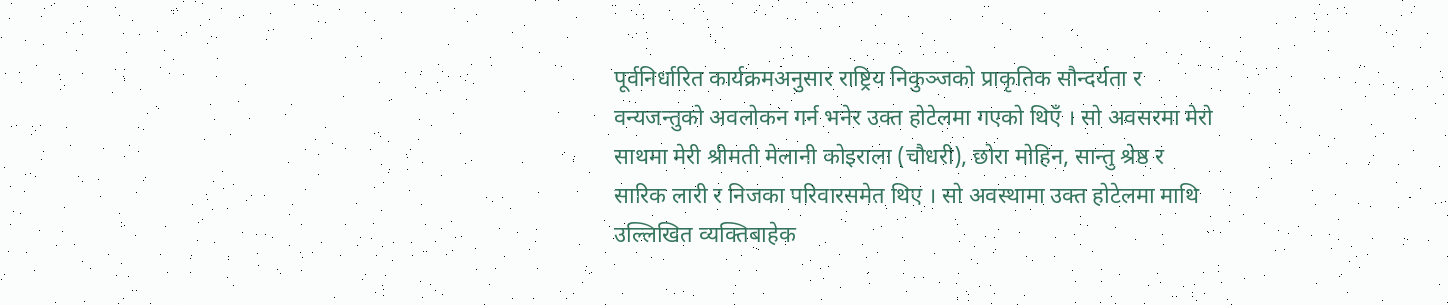पूर्वनिर्धारित कार्यक्रमअनुसार राष्ट्रिय निकुञ्जको प्राकृतिक सौन्दर्यता र वन्यजन्तुको अवलोकन गर्न भनेर उक्त होटेलमा गएको थिएँ । सो अवसरमा मेरो साथमा मेरी श्रीमती मेलानी कोइराला (चौधरी), छोरा मोहिन, सान्तु श्रेष्ठ र सारिक लारी र निजका परिवारसमेत थिए । सो अवस्थामा उक्त होटेलमा माथि उल्लिखित व्यक्तिबाहेक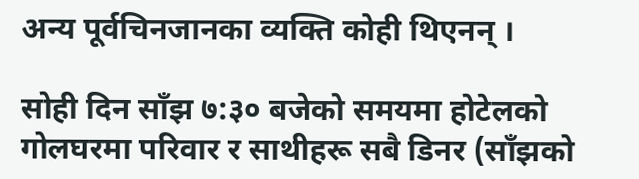अन्य पूर्वचिनजानका व्यक्ति कोही थिएनन् ।

सोही दिन साँझ ७:३० बजेको समयमा होटेलको गोलघरमा परिवार र साथीहरू सबै डिनर (साँझको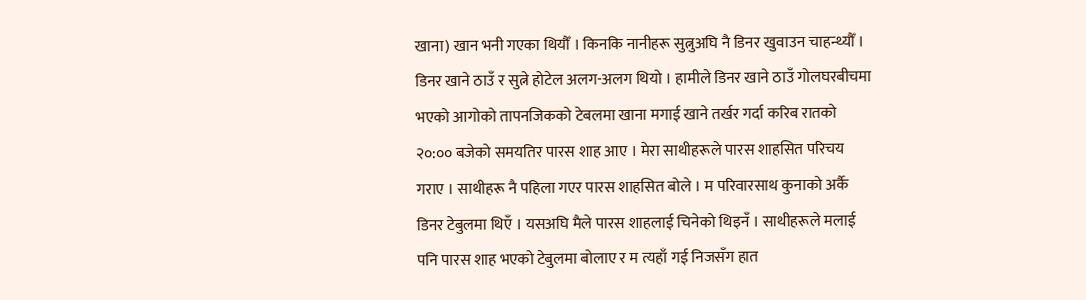खाना) खान भनी गएका थियौँ । किनकि नानीहरू सुत्नुअघि नै डिनर खुवाउन चाहन्थ्यौँ । डिनर खाने ठाउँ र सुत्ने होटेल अलग-अलग थियो । हामीले डिनर खाने ठाउँ गोलघरबीचमा भएको आगोको तापनजिकको टेबलमा खाना मगाई खाने तर्खर गर्दा करिब रातको २०:०० बजेको समयतिर पारस शाह आए । मेरा साथीहरूले पारस शाहसित परिचय गराए । साथीहरू नै पहिला गएर पारस शाहसित बोले । म परिवारसाथ कुनाको अर्कै डिनर टेबुलमा थिएँ । यसअघि मैले पारस शाहलाई चिनेको थिइनँ । साथीहरूले मलाई पनि पारस शाह भएको टेबुलमा बोलाए र म त्यहाँ गई निजसँग हात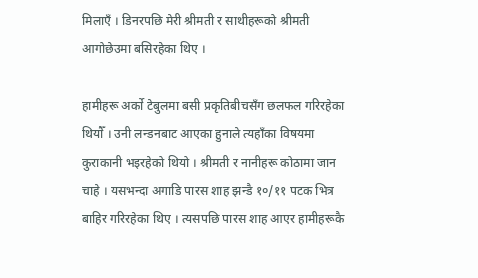मिलाएँ । डिनरपछि मेरी श्रीमती र साथीहरूको श्रीमती आगोछेउमा बसिरहेका थिए ।

हामीहरू अर्को टेबुलमा बसी प्रकृतिबीचसँग छलफल गरिरहेका थियौँ । उनी लन्डनबाट आएका हुनाले त्यहाँका विषयमा कुराकानी भइरहेको थियो । श्रीमती र नानीहरू कोठामा जान चाहे । यसभन्दा अगाडि पारस शाह झन्डै १०/११ पटक भित्र बाहिर गरिरहेका थिए । त्यसपछि पारस शाह आएर हामीहरूकै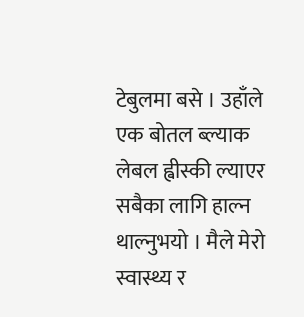टेबुलमा बसे । उहाँले एक बोतल ब्ल्याक लेबल ह्वीस्की ल्याएर सबैका लागि हाल्न थाल्नुभयो । मैले मेरो स्वास्थ्य र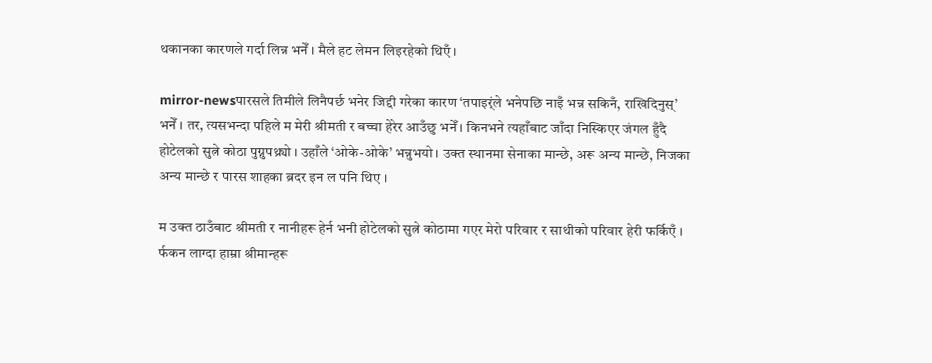थकानका कारणले गर्दा लिन्न भनेँ । मैले हट लेमन लिइरहेको थिएँ ।

mirror-newsपारसले तिमीले लिनैपर्छ भनेर जिद्दी गरेका कारण ‘तपाइर्ंले भनेपछि नाइँ भन्न सकिनँ, राखिदिनुस्’ भनेँ । तर, त्यसभन्दा पहिले म मेरी श्रीमती र बच्चा हेरेर आउँछु भनेँ । किनभने त्यहाँबाट जाँदा निस्किएर जंगल हुँदै होटेलको सुत्ने कोठा पुग्नुपथ्र्यो । उहाँले ‘ओके-ओके’ भन्नुभयो । उक्त स्थानमा सेनाका मान्छे, अरू अन्य मान्छे, निजका अन्य मान्छे र पारस शाहका ब्रदर इन ल पनि थिए ।

म उक्त ठाउँबाट श्रीमती र नानीहरू हेर्न भनी होटेलको सुत्ने कोठामा गएर मेरो परिवार र साथीको परिवार हेरी फर्किएँ । र्फकन लाग्दा हाम्रा श्रीमान्हरू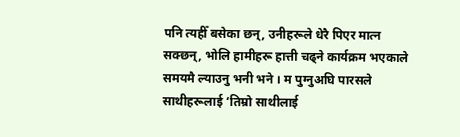पनि त्यहीँ बसेका छन्, उनीहरूले धेरै पिएर मात्न सक्छन्, भोलि हामीहरू हात्ती चढ्ने कार्यक्रम भएकाले समयमै ल्याउनु भनी भने । म पुग्नुअघि पारसले साथीहरूलाई ‘तिम्रो साथीलाई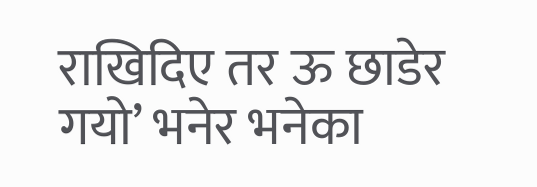राखिदिए तर ऊ छाडेर गयो’ भनेर भनेका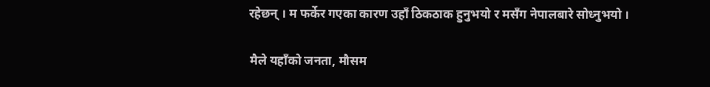रहेछन् । म फर्केर गएका कारण उहाँ ठिकठाक हुनुभयो र मसँग नेपालबारे सोध्नुभयो ।

मैले यहाँको जनता, मौसम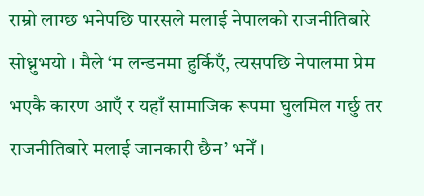राम्रो लाग्छ भनेपछि पारसले मलाई नेपालको राजनीतिबारे सोध्नुभयो । मैले ‘म लन्डनमा हुर्किएँ, त्यसपछि नेपालमा प्रेम भएकै कारण आएँ र यहाँ सामाजिक रूपमा घुलमिल गर्छु तर राजनीतिबारे मलाई जानकारी छैन’ भनेँ ।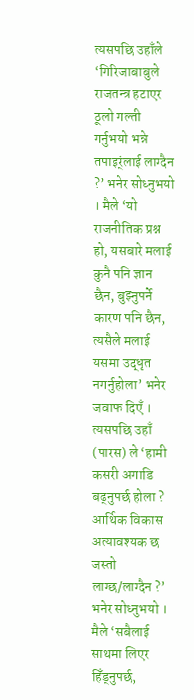त्यसपछि उहाँले ‘गिरिजाबाबुले राजतन्त्र हटाएर ठूलो गल्ती गर्नुभयो भन्ने तपाइर्ंलाई लाग्दैन ?’ भनेर सोध्नुभयो । मैले ‘यो राजनीतिक प्रश्न हो, यसबारे मलाई कुनै पनि ज्ञान छैन, बुझ्नुपर्ने कारण पनि छैन, त्यसैले मलाई यसमा उद्धृत नगर्नुहोला’ भनेर जवाफ दिएँ । त्यसपछि उहाँ (पारस) ले ‘हामी कसरी अगाडि बढ्नुपर्छ होला ? आर्थिक विकास अत्यावश्यक छ जस्तो लाग्छ/लाग्दैन ?’ भनेर सोध्नुभयो । मैले ‘सबैलाई साथमा लिएर हिँड्नुपर्छ,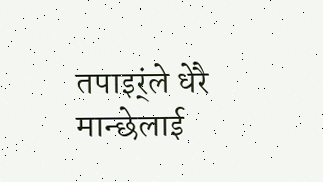तपाइर्ंले धेरै मान्छेलाई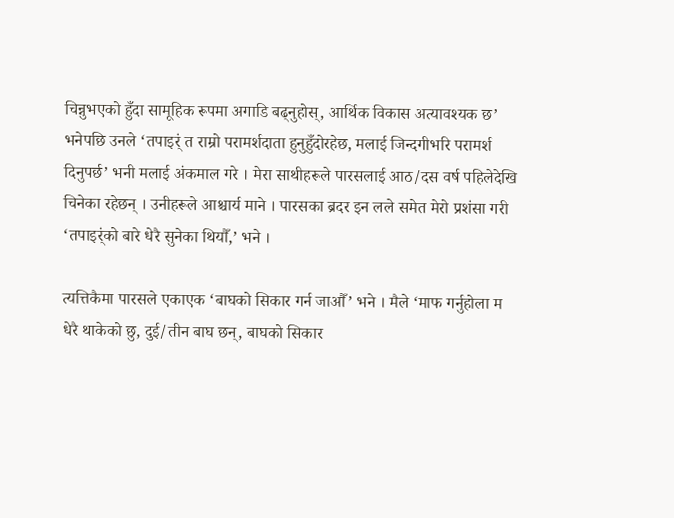चिन्नुभएको हुँदा सामूहिक रूपमा अगाडि बढ्नुहोस्, आर्थिक विकास अत्यावश्यक छ’ भनेपछि उनले ‘तपाइर्ं त राम्रो परामर्शदाता हुनुहुँदोरहेछ, मलाई जिन्दगीभरि परामर्श दिनुपर्छ’ भनी मलाई अंकमाल गरे । मेरा साथीहरूले पारसलाई आठ/दस वर्ष पहिलेदेखि चिनेका रहेछन् । उनीहरूले आश्चार्य माने । पारसका ब्रदर इन लले समेत मेरो प्रशंसा गरी ‘तपाइर्ंको बारे धेरै सुनेका थियौँ,’ भने ।

त्यत्तिकैमा पारसले एकाएक ‘बाघको सिकार गर्न जाऔँ’ भने । मैले ‘माफ गर्नुहोला म धेरै थाकेको छु, दुई/तीन बाघ छन्, बाघको सिकार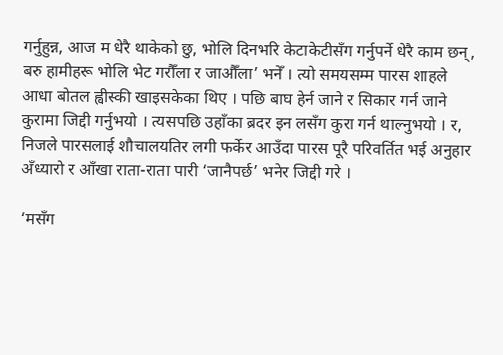गर्नुहुन्न, आज म धेरै थाकेको छु, भोलि दिनभरि केटाकेटीसँग गर्नुपर्ने धेरै काम छन्, बरु हामीहरू भोलि भेट गरौँला र जाऔँला’ भनेँ । त्यो समयसम्म पारस शाहले आधा बोतल ह्वीस्की खाइसकेका थिए । पछि बाघ हेर्न जाने र सिकार गर्न जाने कुरामा जिद्दी गर्नुभयो । त्यसपछि उहाँका ब्रदर इन लसँग कुरा गर्न थाल्नुभयो । र, निजले पारसलाई शौचालयतिर लगी फर्केर आउँदा पारस पूरै परिवर्तित भई अनुहार अँध्यारो र आँखा राता-राता पारी ‘जानैपर्छ’ भनेर जिद्दी गरे ।

‘मसँग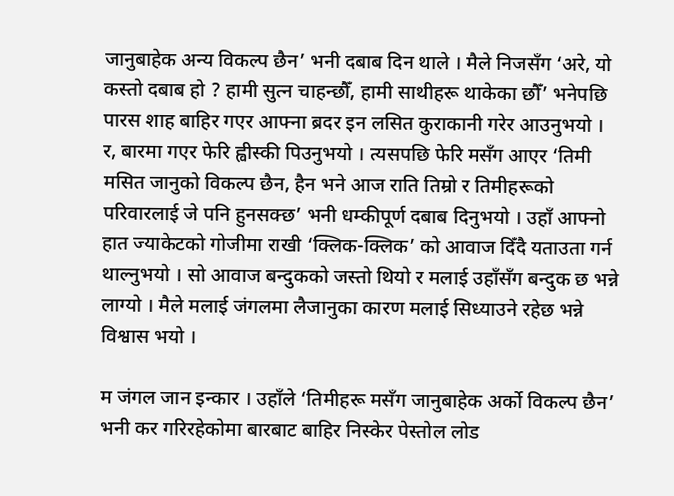जानुबाहेक अन्य विकल्प छैन’ भनी दबाब दिन थाले । मैले निजसँग ‘अरे, यो कस्तो दबाब हो ? हामी सुत्न चाहन्छौँ, हामी साथीहरू थाकेका छौँ’ भनेपछि पारस शाह बाहिर गएर आफ्ना ब्रदर इन लसित कुराकानी गरेर आउनुभयो । र, बारमा गएर फेरि ह्वीस्की पिउनुभयो । त्यसपछि फेरि मसँग आएर ‘तिमी मसित जानुको विकल्प छैन, हैन भने आज राति तिम्रो र तिमीहरूको परिवारलाई जे पनि हुनसक्छ’ भनी धम्कीपूर्ण दबाब दिनुभयो । उहाँ आफ्नो हात ज्याकेटको गोजीमा राखी ‘क्लिक-क्लिक’ को आवाज दिँदै यताउता गर्न थाल्नुभयो । सो आवाज बन्दुकको जस्तो थियो र मलाई उहाँसँग बन्दुक छ भन्ने लाग्यो । मैले मलाई जंगलमा लैजानुका कारण मलाई सिध्याउने रहेछ भन्ने विश्वास भयो ।

म जंगल जान इन्कार । उहाँले ‘तिमीहरू मसँग जानुबाहेक अर्को विकल्प छैन’ भनी कर गरिरहेकोमा बारबाट बाहिर निस्केर पेस्तोल लोड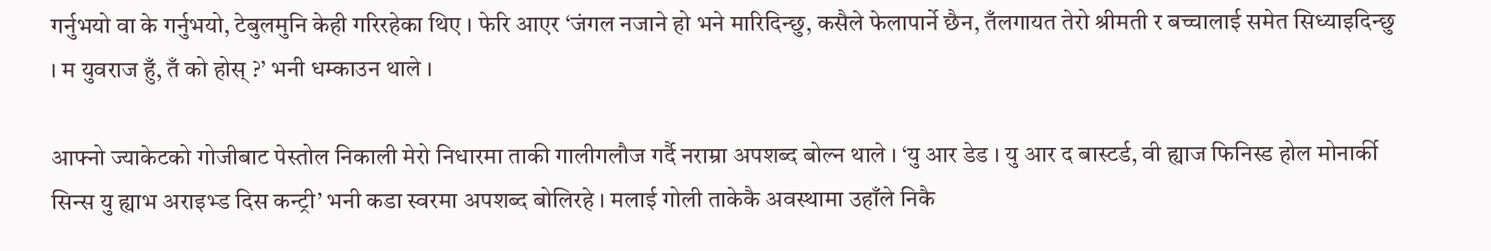गर्नुभयो वा के गर्नुभयो, टेबुलमुनि केही गरिरहेका थिए । फेरि आएर ‘जंगल नजाने हो भने मारिदिन्छु, कसैले फेलापार्ने छैन, तँलगायत तेरो श्रीमती र बच्चालाई समेत सिध्याइदिन्छु । म युवराज हुँ, तँ को होस् ?’ भनी धम्काउन थाले ।

आफ्नो ज्याकेटको गोजीबाट पेस्तोल निकाली मेरो निधारमा ताकी गालीगलौज गर्दै नराम्रा अपशब्द बोल्न थाले । ‘यु आर डेड । यु आर द बास्टर्ड, वी ह्याज फिनिस्ड होल मोनार्की सिन्स यु ह्याभ अराइभ्ड दिस कन्ट्री’ भनी कडा स्वरमा अपशब्द बोलिरहे । मलाई गोली ताकेकै अवस्थामा उहाँले निकै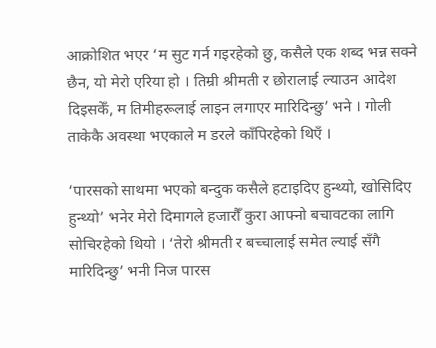आक्रोशित भएर ‘म सुट गर्न गइरहेको छु, कसैले एक शब्द भन्न सक्ने छैन, यो मेरो एरिया हो । तिम्री श्रीमती र छोरालाई ल्याउन आदेश दिइसकेँ, म तिमीहरूलाई लाइन लगाएर मारिदिन्छु’ भने । गोली ताकेकै अवस्था भएकाले म डरले काँपिरहेको थिएँ ।

‘पारसको साथमा भएको बन्दुक कसैले हटाइदिए हुन्थ्यो, खोसिदिए हुन्थ्यो’ भनेर मेरो दिमागले हजारौँ कुरा आफ्नो बचावटका लागि सोचिरहेको थियो । ‘तेरो श्रीमती र बच्चालाई समेत ल्याई सँगै मारिदिन्छु’ भनी निज पारस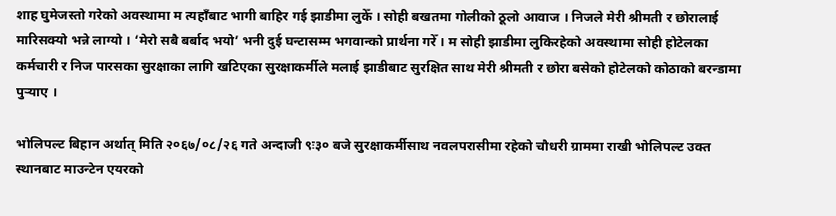शाह घुमेजस्तो गरेको अवस्थामा म त्यहाँबाट भागी बाहिर गई झाडीमा लुकेँ । सोही बखतमा गोलीको ठूलो आवाज । निजले मेरी श्रीमती र छोरालाई मारिसक्यो भन्ने लाग्यो । ‘मेरो सबै बर्बाद भयो’ भनी दुई घन्टासम्म भगवान्को प्रार्थना गरेँ । म सोही झाडीमा लुकिरहेको अवस्थामा सोही होटेलका कर्मचारी र निज पारसका सुरक्षाका लागि खटिएका सुरक्षाकर्मीले मलाई झाडीबाट सुरक्षित साथ मेरी श्रीमती र छोरा बसेको होटेलको कोठाको बरन्डामा पुर्‍याए ।

भोलिपल्ट बिहान अर्थात् मिति २०६७/०८/२६ गते अन्दाजी ९ः३० बजे सुरक्षाकर्मीसाथ नवलपरासीमा रहेको चौधरी ग्राममा राखी भोलिपल्ट उक्त स्थानबाट माउन्टेन एयरको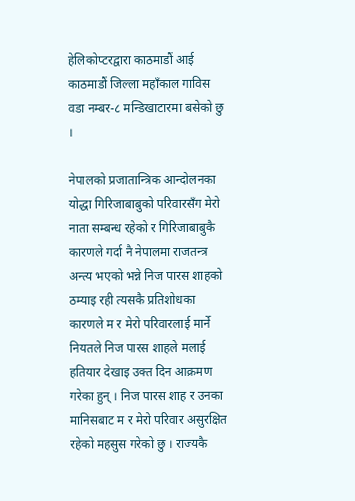हेलिकोप्टरद्वारा काठमाडौं आई काठमाडौं जिल्ला महाँकाल गाविस वडा नम्बर-८ मन्डिखाटारमा बसेको छु ।

नेपालको प्रजातान्त्रिक आन्दोलनका योद्धा गिरिजाबाबुको परिवारसँग मेरो नाता सम्बन्ध रहेको र गिरिजाबाबुकै कारणले गर्दा नै नेपालमा राजतन्त्र अन्त्य भएको भन्ने निज पारस शाहको ठम्याइ रही त्यसकै प्रतिशोधका कारणले म र मेरो परिवारलाई मार्ने नियतले निज पारस शाहले मलाई हतियार देखाइ उक्त दिन आक्रमण गरेका हुन् । निज पारस शाह र उनका मानिसबाट म र मेरो परिवार असुरक्षित रहेको महसुस गरेको छु । राज्यकै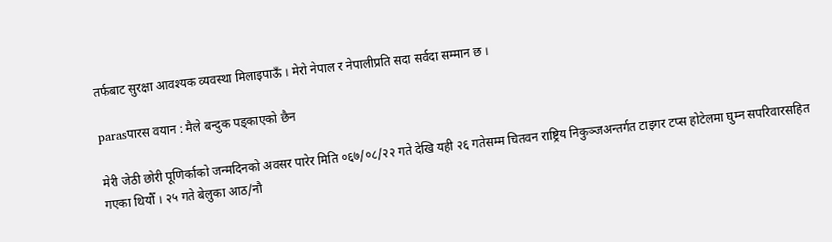तर्फबाट सुरक्षा आवश्यक व्यवस्था मिलाइपाऊँ । मेरो नेपाल र नेपालीप्रति सदा सर्वदा सम्मान छ ।

parasपारस वयान : मैले बन्दुक पड्काएको छैन

मेरी जेठी छोरी पूणिर्काको जन्मदिनको अवसर पारेर मिति ०६७/०८/२२ गते देखि यही २६ गतेसम्म चितवन राष्ट्रिय निकुञ्जअन्तर्गत टाइगर टप्स होटेलमा घुम्न सपरिवारसहित गएका थियौँ । २५ गते बेलुका आठ/नौ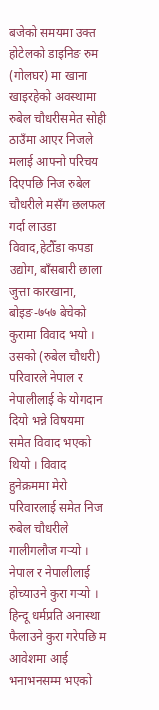बजेको समयमा उक्त होटेलको डाइनिङ रुम (गोलघर) मा खाना खाइरहेको अवस्थामा रुबेल चौधरीसमेत सोही ठाउँमा आएर निजले मलाई आफ्नो परिचय दिएपछि निज रुबेल चौधरीले मसँग छलफल गर्दा लाउडा विवाद,हेटौँडा कपडा उद्योग, बाँसबारी छाला जुत्ता कारखाना, बोइङ-७५७ बेचेको कुरामा विवाद भयो । उसको (रुबेल चौधरी) परिवारले नेपाल र नेपालीलाई के योगदान दियो भन्ने विषयमा समेत विवाद भएको थियो । विवाद हुनेक्रममा मेरो परिवारलाई समेत निज रुबेल चौधरीले गालीगलौज गर्‍यो । नेपाल र नेपालीलाई होच्याउने कुरा गर्‍यो । हिन्दू धर्मप्रति अनास्था फैलाउने कुरा गरेपछि म आवेशमा आई भनाभनसम्म भएको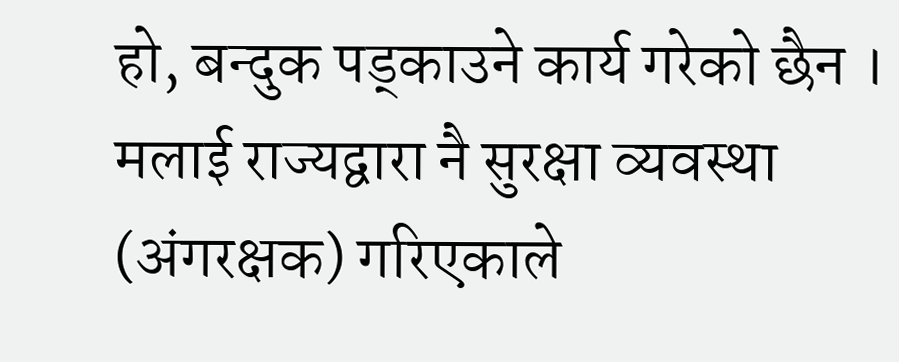हो, बन्दुक पड्काउने कार्य गरेको छैन । मलाई राज्यद्वारा नै सुरक्षा व्यवस्था (अंगरक्षक) गरिएकाले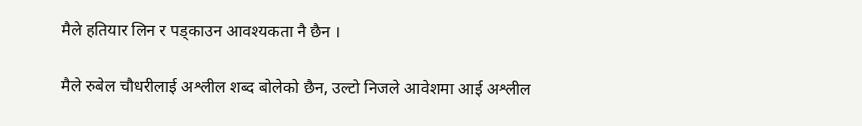मैले हतियार लिन र पड्काउन आवश्यकता नै छैन ।

मैले रुबेल चौधरीलाई अश्लील शब्द बोलेको छैन, उल्टो निजले आवेशमा आई अश्लील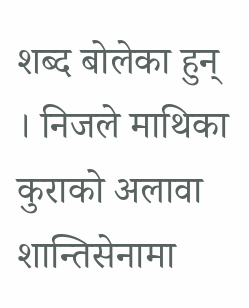शब्द बोलेका हुन् । निजले माथिका कुराको अलावा शान्तिसेनामा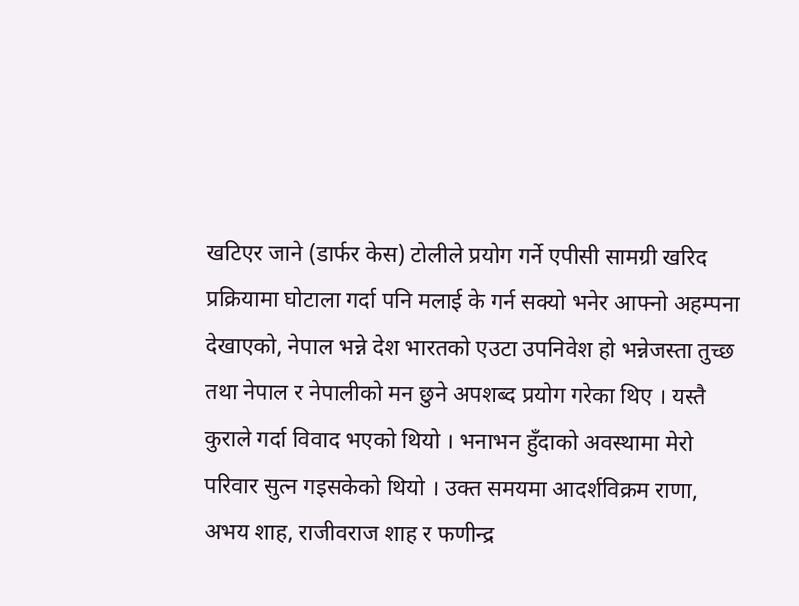खटिएर जाने (डार्फर केस) टोलीले प्रयोग गर्ने एपीसी सामग्री खरिद प्रक्रियामा घोटाला गर्दा पनि मलाई के गर्न सक्यो भनेर आफ्नो अहम्पना देखाएको, नेपाल भन्ने देश भारतको एउटा उपनिवेश हो भन्नेजस्ता तुच्छ तथा नेपाल र नेपालीको मन छुने अपशब्द प्रयोग गरेका थिए । यस्तै कुराले गर्दा विवाद भएको थियो । भनाभन हुँदाको अवस्थामा मेरो परिवार सुत्न गइसकेको थियो । उक्त समयमा आदर्शविक्रम राणा, अभय शाह, राजीवराज शाह र फणीन्द्र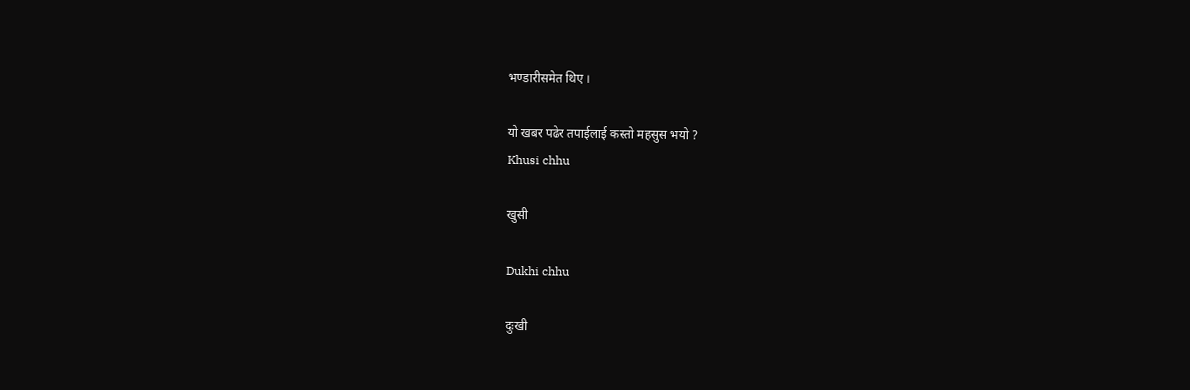भण्डारीसमेत थिए ।

यो खबर पढेर तपाईलाई कस्तो महसुस भयो ?
Khusi chhu

खुसी

Dukhi chhu

दुःखी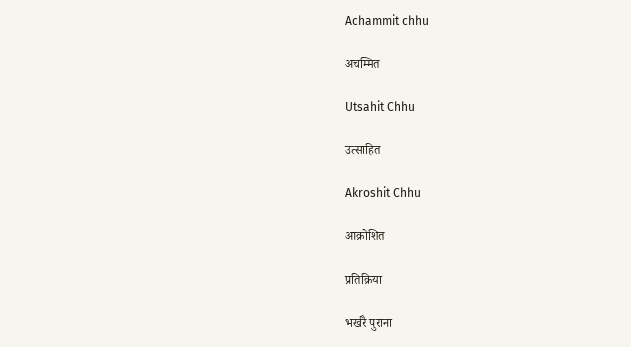Achammit chhu

अचम्मित

Utsahit Chhu

उत्साहित

Akroshit Chhu

आक्रोशित

प्रतिक्रिया

भर्खरै पुराना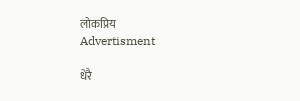लोकप्रिय
Advertisment

धेरै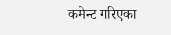कमेन्ट गरिएका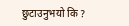छुटाउनुभयो कि ?